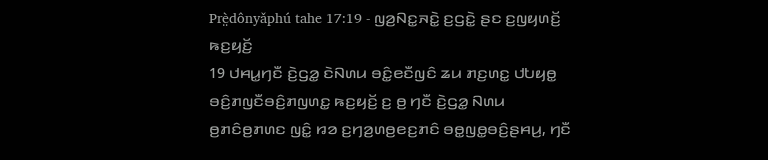Prè̤dônyǎphú tahe 17:19 - ꤜꤤ꤬ꤡꤢ꤭ꤏꤢꤧ꤭ ꤢ꤬ꤞꤢꤧ꤭ ꤔꤢ ꤢ꤬ꤜꤟꤛꤢꤩ꤬ ꤒꤢ꤬ꤟꤢꤩ꤬
19 ꤓꤌꤣ꤭ꤚꤢꤪ ꤢꤧ꤬ꤞꤤ꤭ ꤢꤧꤡꤛꤣ ꤋꤢꤨ꤭ꤕꤢꤪꤜꤢꤨ ꤘꤣ ꤊꤢ꤬ꤛꤢ꤭ ꤓꤝꤟꤥ꤭ ꤋꤢꤨ꤬ꤊꤜꤢꤪꤋꤢꤨ꤬ꤊꤜꤛꤢ꤭ ꤒꤢ꤬ꤟꤢꤩ꤬ ꤢ꤬ ꤥ꤬ ꤚꤢꤪ ꤢꤧ꤬ꤞꤤ꤭ ꤡꤛꤣ ꤥ꤬ꤊꤢꤨꤥ꤬ꤊꤛꤢ ꤜꤢꤨ꤭ ꤙꤤ ꤢ꤬ꤚꤤ꤬ꤛꤥ꤬ꤕꤢ꤬ꤊꤢꤨ ꤋꤥ꤭ꤜꤥ꤭ꤋꤢꤨ꤬ꤔꤌꤣ꤬, ꤚꤢꤪ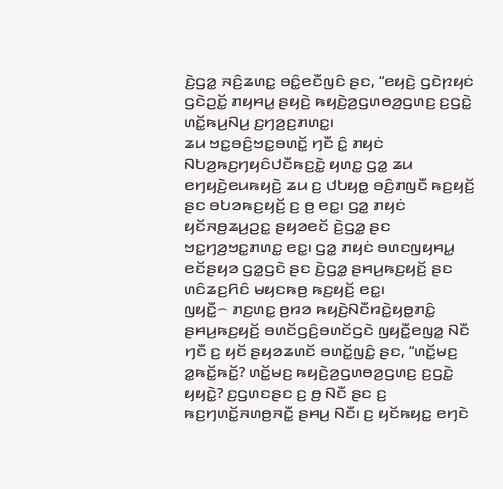ꤢꤧ꤬ꤞꤤ꤭ ꤏꤢꤨ꤬ꤘꤛꤢ꤭ ꤋꤢꤨ꤭ꤕꤢꤪꤜꤢꤨ ꤔꤢ, “ꤕꤟꤢꤧ꤬ ꤞꤢꤧꤐꤟꤢꤦ ꤞꤢꤧꤑꤢꤩ꤭ ꤊꤟꤌꤣ꤭ ꤔꤟꤢꤧ꤬ ꤒꤟꤢꤧ꤬ꤤ꤬ꤞꤛꤥꤤ꤬ꤞꤛꤢ꤬ ꤢ꤬ꤞꤢꤧ꤭ ꤛꤢꤩ꤭ꤒꤣ꤬ꤡꤣ꤬ ꤢ꤬ꤚꤤ꤬ꤢ꤬ꤊꤛꤢ꤭꤯
ꤘꤣ ꤠꤢ꤭ꤋꤢꤨ꤬ꤠꤢ꤭ꤋꤛꤢꤩ꤭ ꤚꤢꤪ ꤢꤨ꤭ ꤊꤟꤢꤦ ꤡꤝꤤ꤬ꤒꤢ꤬ꤚꤟꤢꤨꤓꤢꤪꤒꤢ꤬ꤢꤧ꤭ ꤟꤛꤢ꤭ ꤞꤤ꤭ ꤘꤣ ꤕꤚꤟꤢꤧ꤬ꤕꤣꤒꤟꤢꤧ꤬ ꤘꤣ ꤢ꤬ ꤓꤝꤟꤥ꤭ ꤋꤢꤨ꤬ꤊꤜꤢꤪ ꤒꤢ꤬ꤟꤢꤩ꤬ ꤔꤢ ꤋꤝꤤꤒꤢ꤬ꤟꤢꤩ꤬ ꤢ꤬ ꤥ꤬ ꤕꤢ꤭꤯ ꤞꤤ꤭ ꤊꤟꤢꤦ ꤟꤢꤩꤏꤥ꤬ꤘꤣ꤬ꤑꤢ꤭ ꤔꤟꤤꤕꤢꤩ ꤢꤧ꤬ꤞꤤ꤭ ꤔꤢ ꤠꤢ꤭ꤚꤤ꤬ꤠꤢ꤭ꤊꤛꤢ꤭ ꤕꤢ꤭꤯ ꤞꤤ꤭ ꤊꤟꤢꤦ ꤋꤛꤢꤜꤟꤌꤣ꤭ ꤕꤢꤩꤔꤟꤤ ꤞꤤ꤭ꤞꤢꤧ ꤔꤢ ꤢꤧ꤬ꤞꤤ꤭ ꤔꤌꤣ꤬ꤒꤢ꤬ꤟꤢꤩ꤬ ꤔꤢ ꤛꤢꤨꤘꤢ꤬ꤖꤢꤨ ꤗꤟꤢꤒꤥ꤬ ꤒꤢ꤬ꤟꤢꤩ꤬ ꤕꤢ꤭꤯
ꤜꤟꤢꤪ꤭꤮ ꤊꤢ꤬ꤛꤢ꤭ ꤥ꤬ꤙꤤ ꤒꤟꤢꤧ꤬ꤡꤢꤪꤙꤢꤧ꤭ꤟꤥ꤭ꤊꤢꤨ꤭ ꤔꤌꤣ꤬ꤒꤢ꤬ꤟꤢꤩ꤬ ꤋꤛꤢꤩꤞꤢꤨ꤬ꤋꤛꤢꤩꤞꤢꤧ ꤜꤟꤢꤪ꤭ꤕꤜꤤ꤭ ꤡꤢꤪ ꤚꤢꤪ ꤢ꤬ ꤟꤢꤩ ꤔꤟꤤꤘꤛꤢꤩ ꤋꤛꤢꤩ꤭ꤜꤢꤨ꤭ ꤔꤢ, “ꤛꤢꤩ꤭ꤗꤢ꤬ ꤤ꤭ꤒꤢꤩ꤭ꤒꤢꤩ꤭? ꤛꤢꤩ꤭ꤗꤢ꤬ ꤒꤟꤢꤧ꤬ꤤ꤬ꤞꤛꤥꤤ꤬ꤞꤛꤢ꤬ ꤢ꤬ꤞꤢꤧ꤭ ꤟꤟꤢꤧ꤭? ꤢ꤬ꤞꤛꤢꤔꤢ ꤢ꤬ ꤥ꤬ ꤡꤢꤪ ꤔꤢ ꤢ꤬ ꤒꤢ꤬ꤚꤛꤢꤩ꤭ꤏꤛꤥ꤬ꤏꤢꤪ꤭ ꤔꤌꤣ꤬ ꤡꤢꤪ꤯ ꤢ꤬ ꤟꤢꤩꤒꤟꤢ꤭ ꤕꤚꤢꤧ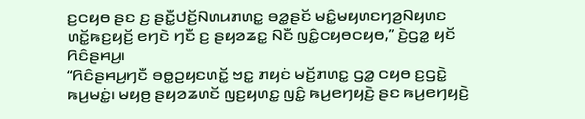ꤢ꤬ꤍꤟꤥ ꤔꤢ ꤢ꤬ ꤔꤢꤪ꤭ꤓꤢꤩ꤬ꤡꤛꤣꤊꤛꤢ꤭ ꤋꤤ꤭ꤔꤢꤩ ꤗꤢꤨ꤭ꤗꤟꤛꤢꤚꤤ꤬ꤡꤟꤛꤢ ꤛꤢꤩ꤭ꤒꤢ꤬ꤟꤢꤩ꤬ ꤕꤚꤢꤧ ꤚꤢꤪ ꤢ꤬ ꤔꤟꤤꤘꤢ꤭ ꤡꤢꤪ ꤜꤢꤨ꤭ꤍꤟꤥꤍꤟꤥ,” ꤢꤧ꤬ꤞꤤ꤭ ꤟꤢꤩ ꤖꤢꤨꤔꤌꤣ꤬꤯
“ꤖꤢꤨꤔꤌꤣ꤬ꤚꤢꤪ ꤋꤥ꤭ꤑꤟꤢꤛꤢꤩ꤭ ꤠꤢ꤭ ꤊꤟꤢꤦ ꤗꤢꤩ꤬ꤊꤛꤢ꤭ ꤞꤤ꤭ ꤍꤟꤥ ꤢ꤬ꤞꤢꤧ꤭ ꤒꤣ꤬ꤗꤢꤦ꤭꤯ ꤗꤟꤥ꤬ ꤔꤟꤤꤘꤛꤢꤩ ꤜꤢ꤬ꤟꤛꤢ꤭ ꤜꤢꤨ꤭ ꤒꤣ꤬ꤕꤚꤟꤢꤧ꤬ ꤔꤢ ꤒꤣ꤬ꤕꤚꤟꤢꤧ꤬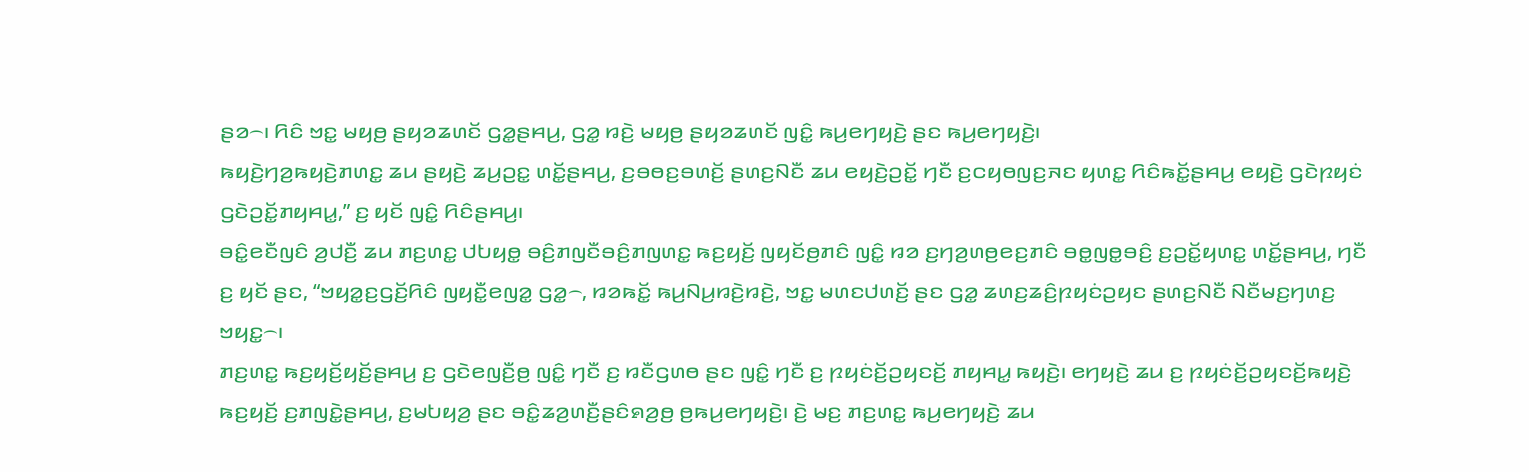ꤔꤤ꤮꤯ ꤖꤢꤨ ꤠꤢ꤭ ꤗꤟꤥ꤬ ꤔꤟꤤꤘꤛꤢꤩ ꤞꤤ꤭ꤔꤌꤣ꤬, ꤞꤤ꤭ ꤙꤢꤧ꤬ ꤗꤟꤥ꤬ ꤔꤟꤤꤘꤛꤢꤩ ꤜꤢꤨ꤭ ꤒꤣ꤬ꤕꤚꤟꤢꤧ꤬ ꤔꤢ ꤒꤣ꤬ꤕꤚꤟꤢꤧ꤬꤯
ꤒꤟꤢꤧ꤬ꤚꤤ꤬ꤒꤟꤢꤧ꤬ꤊꤛꤢ꤭ ꤘꤣ ꤔꤟꤢꤧ꤬ ꤘꤣ꤬ꤑꤢ꤭ ꤛꤢꤩ꤭ꤔꤌꤣ꤬, ꤢ꤬ꤋꤥꤢ꤬ꤋꤛꤢꤩ꤬ ꤔꤛꤢ꤬ꤡꤢꤪ ꤘꤣ ꤕꤟꤢꤧ꤬ꤑꤢꤩ꤭ ꤚꤢꤪ ꤢ꤬ꤍꤟꤥꤜꤢ꤬ꤏꤢ ꤟꤛꤢ꤭ ꤖꤢꤨꤒꤢꤩ꤭ꤔꤌꤣ꤬ ꤕꤟꤢꤧ꤬ ꤞꤢꤧꤐꤟꤢꤦ ꤞꤢꤧꤑꤢꤩ꤭ꤊꤟꤌꤣ꤭,” ꤢ꤬ ꤟꤢꤩ ꤜꤢꤨ꤭ ꤖꤢꤨꤔꤌꤣ꤬꤯
ꤋꤢꤨ꤭ꤕꤢꤪꤜꤢꤨ ꤤ꤬ꤓꤢꤪ꤬ ꤘꤣ ꤊꤢ꤬ꤛꤢ꤭ ꤓꤝꤟꤥ꤭ ꤋꤢꤨ꤬ꤊꤜꤢꤪꤋꤢꤨ꤬ꤊꤜꤛꤢ꤭ ꤒꤢ꤬ꤟꤢꤩ꤬ ꤜꤟꤢꤩꤥ꤬ꤊꤢꤨ ꤜꤢꤨ꤭ ꤙꤤ ꤢ꤬ꤚꤤ꤬ꤛꤥ꤬ꤕꤢ꤬ꤊꤢꤨ ꤋꤥ꤭ꤜꤥ꤭ꤋꤢꤨ꤬ ꤢ꤬ꤑꤢꤩ꤭ꤟꤛꤢ꤭ ꤛꤢꤩ꤭ꤔꤌꤣ꤬, ꤚꤢꤪ ꤢ꤬ ꤟꤢꤩ ꤔꤢ, “ꤠꤟꤤ꤭ꤢ꤬ꤞꤢꤩ꤬ꤖꤢꤨ ꤜꤟꤢꤪ꤭ꤕꤜꤤ꤭ ꤞꤤ꤭꤮, ꤙꤤꤒꤢꤩ꤭ ꤒꤣ꤬ꤡꤣ꤬ꤙꤢꤧ꤬ꤙꤢꤧ꤬, ꤠꤢ꤭ ꤗꤛꤢꤓꤛꤢꤩ꤬ ꤔꤢ ꤞꤤ꤭ ꤘꤛꤢ꤬ꤘꤢꤨ꤬ꤐꤟꤢꤦꤑꤟꤢ ꤔꤛꤢ꤬ꤡꤢꤪ ꤡꤢꤪꤗꤢ꤬ꤚꤛꤢ꤬ ꤠꤟꤢ꤭꤮꤯
ꤊꤢ꤬ꤛꤢ꤭ ꤒꤢ꤬ꤟꤢꤩ꤬ꤟꤢꤩ꤬ꤔꤌꤣ꤬ ꤢ꤬ ꤞꤢꤧꤕꤜꤢꤪ꤬ꤥ꤬ ꤜꤢꤨ꤭ ꤚꤢꤪ ꤢ꤬ ꤙꤢꤪꤞꤛꤥ ꤔꤢ ꤜꤢꤨ꤭ ꤚꤢꤪ ꤢ꤬ ꤐꤟꤢꤦꤢꤩ꤬ꤑꤟꤢꤢꤩ꤬ ꤊꤟꤌꤣ꤭ ꤒꤟꤢꤧ꤬꤯ ꤕꤚꤟꤢꤧ꤬ ꤘꤣ ꤢ꤬ ꤐꤟꤢꤦꤢꤩ꤬ꤑꤟꤢꤢꤩ꤬ꤒꤟꤢꤧ꤬ ꤒꤢ꤬ꤟꤢꤩ꤬ ꤢ꤬ꤊꤜꤢꤧ꤭ꤔꤌꤣ꤬, ꤢ꤬ꤗꤝꤟꤤ꤬ ꤔꤢ ꤋꤢꤨ꤭ꤘꤤ꤬ꤛꤢꤪ꤬ꤔꤢꤨꤎꤤ꤬ꤥ꤬ ꤥ꤬ꤒꤣ꤬ꤕꤚꤟꤢꤧ꤬꤯ ꤢꤧ꤬ ꤗꤢ꤬ ꤊꤢ꤬ꤛꤢ꤭ ꤒꤣ꤬ꤕꤚꤟꤢꤧ꤬ ꤘꤣ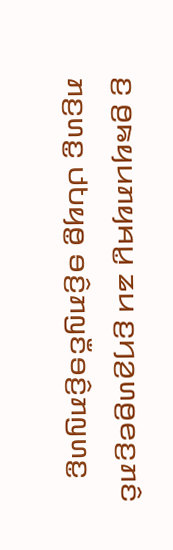ꤢ꤬ ꤥ꤬ꤒꤟꤣꤊꤟꤌꤣ꤭ ꤘꤣ ꤢ꤬ꤚꤤ꤬ꤛꤥ꤬ꤕꤢ꤬ꤊꤢꤨ ꤊꤢ꤬ꤛꤢ꤭ ꤓꤝꤟꤥ꤭ ꤋꤢꤨ꤬ꤊꤜꤢꤪꤋꤢꤨ꤬ꤊꤜꤛꤢ꤭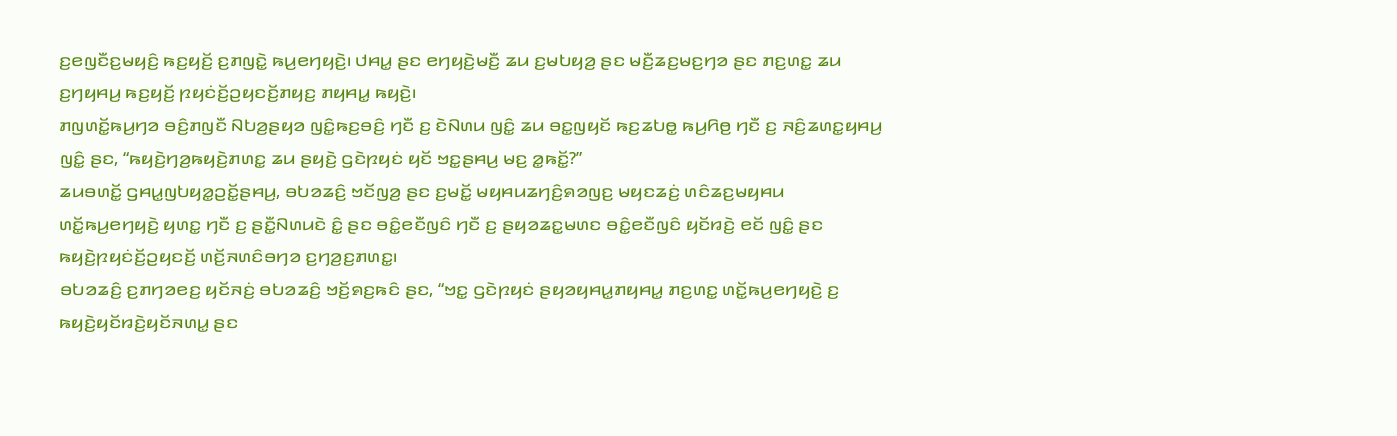ꤢ꤬ꤕꤜꤢꤪꤢ꤬ꤗꤟꤢꤨ꤬ ꤒꤢ꤬ꤟꤢꤩ꤬ ꤢ꤬ꤊꤜꤢꤧ꤭ ꤒꤣ꤬ꤕꤚꤟꤢꤧ꤬꤯ ꤓꤌꤣ꤭ ꤔꤢ ꤕꤚꤟꤢꤧ꤬ꤗꤢꤪ꤬ ꤘꤣ ꤢ꤬ꤗꤝꤟꤤ꤬ ꤔꤢ ꤗꤢꤪ꤬ꤘꤢ꤬ꤗꤢ꤬ꤚꤤ ꤔꤢ ꤊꤢ꤬ꤛꤢ꤭ ꤘꤣ ꤢ꤬ꤚꤟꤌꤣ꤬ ꤒꤢ꤬ꤟꤢꤩ꤬ ꤐꤟꤢꤦꤢꤩ꤬ꤑꤟꤢꤢꤩ꤬ꤊꤟꤢ꤬ ꤊꤟꤌꤣ꤭ ꤒꤟꤢꤧ꤬꤯
ꤊꤜꤛꤢꤩ꤭ꤒꤣ꤬ꤚꤤ ꤋꤢꤨ꤬ꤊꤜꤢꤪ ꤡꤝꤤ꤬ꤔꤟꤤ ꤜꤢꤨ꤭ꤒꤢ꤬ꤋꤢꤨ꤬ ꤚꤢꤪ ꤢ꤬ ꤢꤧꤡꤛꤣ ꤜꤢꤨ꤭ ꤘꤣ ꤋꤢ꤭ꤜꤟꤢꤩ ꤒꤢ꤬ꤘꤝꤥ꤭ ꤒꤣ꤬ꤖꤥ꤬ ꤚꤢꤪ ꤢ꤬ ꤏꤢꤨ꤬ꤘꤛꤢ꤭ꤟꤌꤣ꤬ ꤜꤢꤨ꤭ ꤔꤢ, “ꤒꤟꤢꤧ꤬ꤚꤤ꤬ꤒꤟꤢꤧ꤬ꤊꤛꤢ꤭ ꤘꤣ ꤔꤟꤢꤧ꤬ ꤞꤢꤧꤐꤟꤢꤦ ꤟꤢꤩ ꤠꤢ꤭ꤔꤌꤣ꤬ ꤗꤢ꤬ ꤤ꤭ꤒꤢꤩ꤭?”
ꤘꤣꤋꤛꤢꤩ꤭ ꤞꤌꤣ꤭ꤜꤝꤟꤤ꤭ꤑꤢꤩ꤭ꤔꤌꤣ꤬, ꤋꤝꤤꤘꤢꤨ꤬ ꤠꤢꤩꤜꤤ꤬ ꤔꤢ ꤢ꤬ꤗꤢꤩ꤭ ꤗꤟꤌꤣꤘꤚꤢꤨ꤬ꤎꤤꤜꤢ꤬ ꤗꤟꤢꤘꤢꤦ꤬ ꤛꤢꤨꤘꤢ꤬ꤗꤟꤌꤣ ꤛꤢꤩ꤭ꤒꤣ꤬ꤕꤚꤟꤢꤧ꤬ ꤟꤛꤢ꤭ ꤚꤢꤪ ꤢ꤬ ꤔꤢꤪ꤭ꤡꤛꤣꤢꤧ ꤢꤨ꤭ ꤔꤢ ꤋꤢꤨ꤭ꤕꤢꤪꤜꤢꤨ ꤚꤢꤪ ꤢ꤬ ꤔꤟꤤꤘꤢ꤭ꤗꤛꤢ ꤋꤢꤨ꤭ꤕꤢꤪꤜꤢꤨ ꤟꤢꤩꤙꤢꤧ꤬ ꤕꤢꤩ ꤜꤢꤨ꤭ ꤔꤢ ꤒꤟꤢꤧ꤬ꤐꤟꤢꤦꤢꤩ꤬ꤑꤟꤢꤢꤩ꤬ ꤛꤢꤩ꤬ꤏꤛꤢꤨꤋꤚꤤ ꤢ꤬ꤚꤤ꤬ꤢ꤬ꤊꤛꤢ꤭꤯
ꤋꤝꤤꤘꤢꤨ꤬ ꤢ꤬ꤊꤚꤤꤕꤢ꤬ ꤟꤢꤩꤏꤢꤦ꤬ ꤋꤝꤤꤘꤢꤨ꤬ ꤠꤢꤩ꤬ꤎꤢ꤬ꤒꤢꤨ ꤔꤢ, “ꤠꤢ꤭ ꤞꤢꤧꤐꤟꤢꤦ ꤔꤟꤤꤟꤌꤣ꤭ꤊꤟꤌꤣ꤭ ꤊꤢ꤬ꤛꤢ꤭ ꤛꤢꤩ꤭ꤒꤣ꤬ꤕꤚꤟꤢꤧ꤬ ꤢ꤬ ꤒꤟꤢꤧ꤬ꤟꤢꤩꤙꤢꤧ꤬ꤟꤢꤩꤏꤛꤣ꤭ ꤔꤢ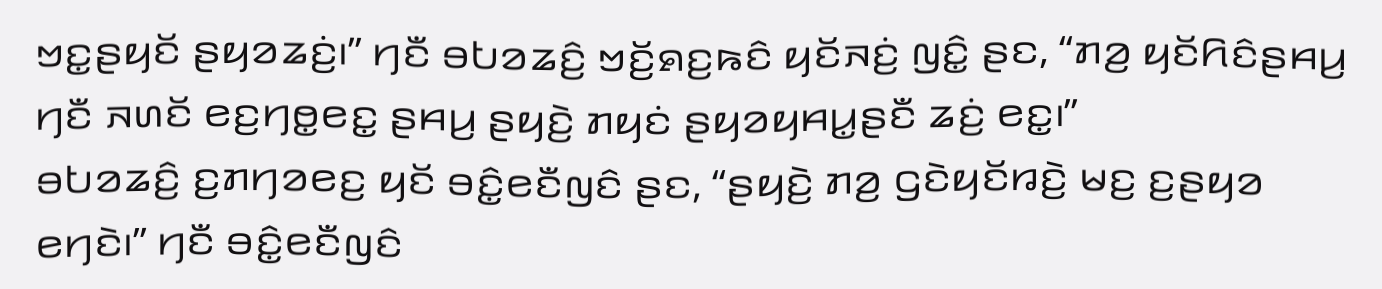ꤠꤢ꤭ꤔꤟꤢꤩ ꤔꤟꤤꤘꤢꤦ꤬꤯” ꤚꤢꤪ ꤋꤝꤤꤘꤢꤨ꤬ ꤠꤢꤩ꤬ꤎꤢ꤬ꤒꤢꤨ ꤟꤢꤩꤏꤢꤦ꤬ ꤜꤢꤨ꤭ ꤔꤢ, “ꤊꤤ꤬ ꤟꤢꤩꤖꤢꤨꤔꤌꤣ꤬ ꤚꤢꤪ ꤏꤛꤢꤩ ꤕꤢ꤬ꤚꤥ꤭ꤕꤢ꤭ ꤔꤌꤣ꤬ ꤔꤟꤢꤧ꤬ ꤊꤟꤢꤦ ꤔꤟꤤꤟꤌꤣ꤭ꤔꤢꤪ ꤘꤢꤦ꤬ ꤕꤢ꤭꤯”
ꤋꤝꤤꤘꤢꤨ꤬ ꤢ꤬ꤊꤚꤤꤕꤢ꤬ ꤟꤢꤩ ꤋꤢꤨ꤭ꤕꤢꤪꤜꤢꤨ ꤔꤢ, “ꤔꤟꤢꤧ꤬ ꤊꤤ꤬ ꤞꤢꤧꤟꤢꤩꤙꤢꤧ꤬ ꤗꤢ꤬ ꤢ꤬ꤔꤟꤤ ꤕꤚꤢꤧ꤯” ꤚꤢꤪ ꤋꤢꤨ꤭ꤕꤢꤪꤜꤢꤨ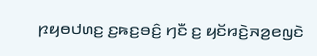ꤐꤟꤥꤓꤛꤢ꤬ ꤢ꤬ꤒꤢ꤬ꤋꤢꤨ꤬ ꤚꤢꤪ ꤢ꤬ ꤟꤢꤩꤙꤢꤧ꤬ꤏꤤ꤬ꤕꤜꤢꤧ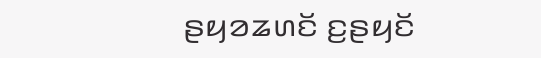ꤔꤟꤤꤘꤛꤢꤩ ꤢ꤬ꤔꤟꤢꤩ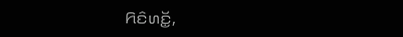ꤖꤢꤨꤛꤢꤩ꤭,